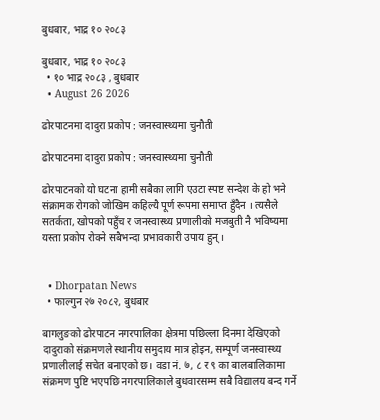बुधबार, भाद्र १० २०८३

बुधबार, भाद्र १० २०८३
  • १० भाद्र २०८३ , बुधबार
  • August 26 2026

ढोरपाटनमा दादुरा प्रकोप : जनस्वास्थ्यमा चुनौती

ढोरपाटनमा दादुरा प्रकोप : जनस्वास्थ्यमा चुनौती

ढोरपाटनको यो घटना हामी सबैका लागि एउटा स्पष्ट सन्देश के हो भने संक्रामक रोगको जोखिम कहिल्यै पूर्ण रूपमा समाप्त हुँदैन । त्यसैले सतर्कता, खोपको पहुँच र जनस्वास्थ्य प्रणालीको मजबुती नै भविष्यमा यस्ता प्रकोप रोक्ने सबैभन्दा प्रभावकारी उपाय हुन् ।


  • Dhorpatan News
  • फाल्गुन २७ २०८२, बुधबार

बागलुङको ढोरपाटन नगरपालिका क्षेत्रमा पछिल्ला दिनमा देखिएको दादुराको संक्रमणले स्थानीय समुदाय मात्र होइन, सम्पूर्ण जनस्वास्थ्य प्रणालीलाई सचेत बनाएको छ। वडा नं. ७, ८ र ९ का बालबालिकामा संक्रमण पुष्टि भएपछि नगरपालिकाले बुधवारसम्म सबै विद्यालय बन्द गर्ने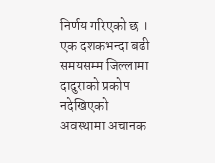निर्णय गरिएको छ । एक दशकभन्दा बढी समयसम्म जिल्लामा दादुराको प्रकोप नदेखिएको अवस्थामा अचानक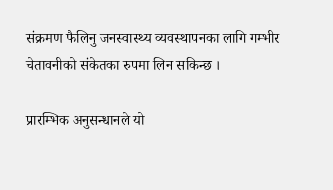संक्रमण फैलिनु जनस्वास्थ्य व्यवस्थापनका लागि गम्भीर चेतावनीको संकेतका रुपमा लिन सकिन्छ ।

प्रारम्भिक अनुसन्धानले यो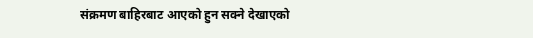संक्रमण बाहिरबाट आएको हुन सक्ने देखाएको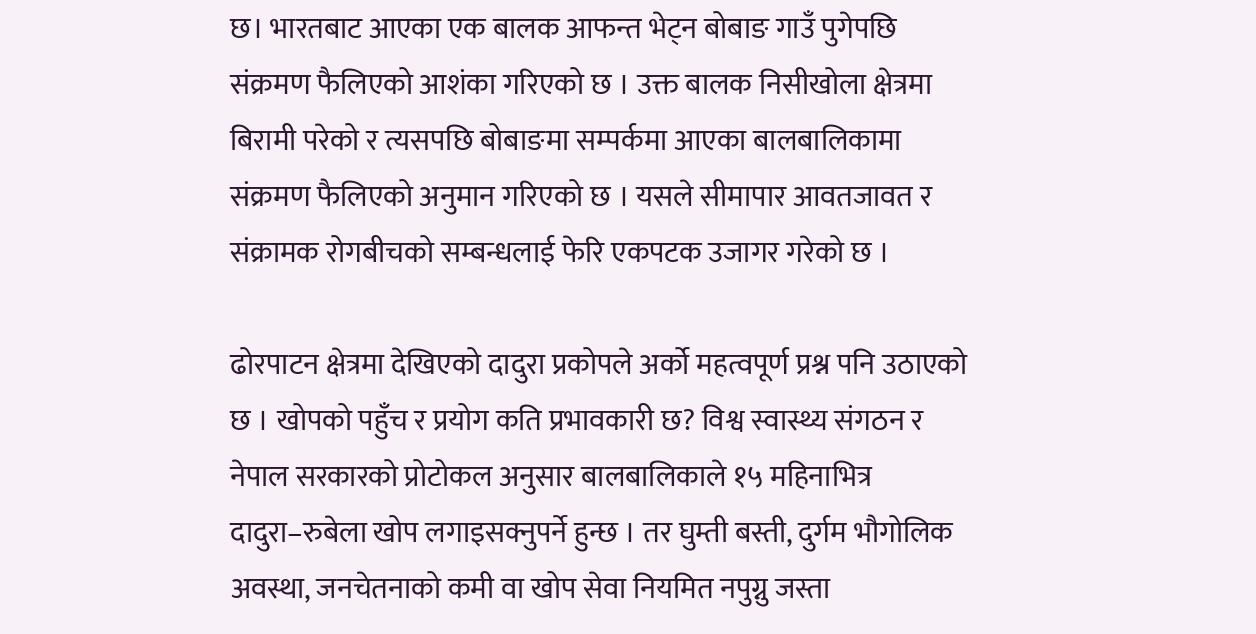छ। भारतबाट आएका एक बालक आफन्त भेट्न बोबाङ गाउँ पुगेपछि संक्रमण फैलिएको आशंका गरिएको छ । उक्त बालक निसीखोला क्षेत्रमा बिरामी परेको र त्यसपछि बोबाङमा सम्पर्कमा आएका बालबालिकामा संक्रमण फैलिएको अनुमान गरिएको छ । यसले सीमापार आवतजावत र संक्रामक रोगबीचको सम्बन्धलाई फेरि एकपटक उजागर गरेको छ ।

ढोरपाटन क्षेत्रमा देखिएको दादुरा प्रकोपले अर्को महत्वपूर्ण प्रश्न पनि उठाएको छ । खोपको पहुँच र प्रयोग कति प्रभावकारी छ? विश्व स्वास्थ्य संगठन र नेपाल सरकारको प्रोटोकल अनुसार बालबालिकाले १५ महिनाभित्र दादुरा–रुबेला खोप लगाइसक्नुपर्ने हुन्छ । तर घुम्ती बस्ती, दुर्गम भौगोलिक अवस्था, जनचेतनाको कमी वा खोप सेवा नियमित नपुग्नु जस्ता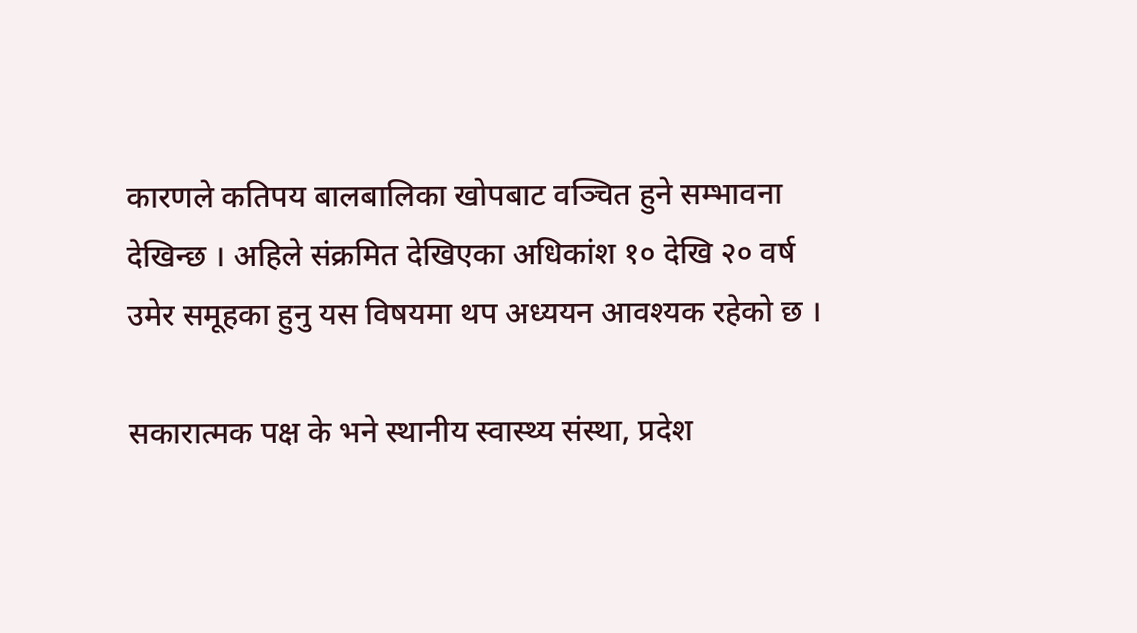कारणले कतिपय बालबालिका खोपबाट वञ्चित हुने सम्भावना देखिन्छ । अहिले संक्रमित देखिएका अधिकांश १० देखि २० वर्ष उमेर समूहका हुनु यस विषयमा थप अध्ययन आवश्यक रहेको छ ।

सकारात्मक पक्ष के भने स्थानीय स्वास्थ्य संस्था, प्रदेश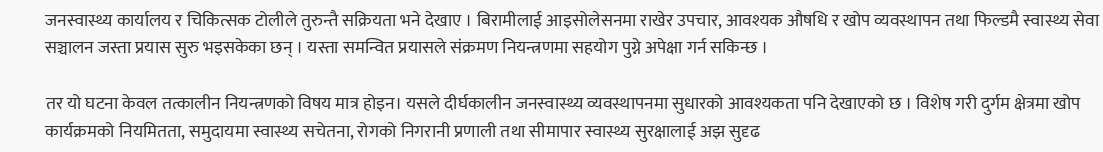जनस्वास्थ्य कार्यालय र चिकित्सक टोलीले तुरुन्तै सक्रियता भने देखाए । बिरामीलाई आइसोलेसनमा राखेर उपचार, आवश्यक औषधि र खोप व्यवस्थापन तथा फिल्डमै स्वास्थ्य सेवा सञ्चालन जस्ता प्रयास सुरु भइसकेका छन् । यस्ता समन्वित प्रयासले संक्रमण नियन्त्रणमा सहयोग पुग्ने अपेक्षा गर्न सकिन्छ ।

तर यो घटना केवल तत्कालीन नियन्त्रणको विषय मात्र होइन। यसले दीर्घकालीन जनस्वास्थ्य व्यवस्थापनमा सुधारको आवश्यकता पनि देखाएको छ । विशेष गरी दुर्गम क्षेत्रमा खोप कार्यक्रमको नियमितता, समुदायमा स्वास्थ्य सचेतना, रोगको निगरानी प्रणाली तथा सीमापार स्वास्थ्य सुरक्षालाई अझ सुदृढ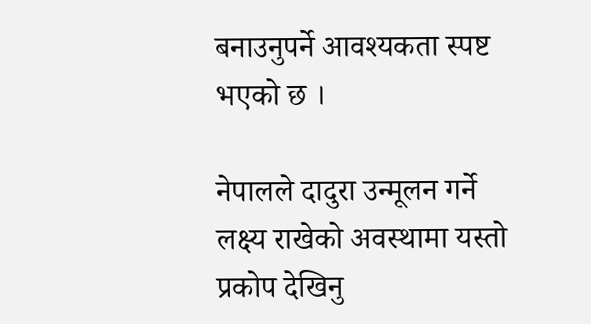बनाउनुपर्ने आवश्यकता स्पष्ट भएको छ ।

नेपालले दादुरा उन्मूलन गर्ने लक्ष्य राखेको अवस्थामा यस्तो प्रकोप देखिनु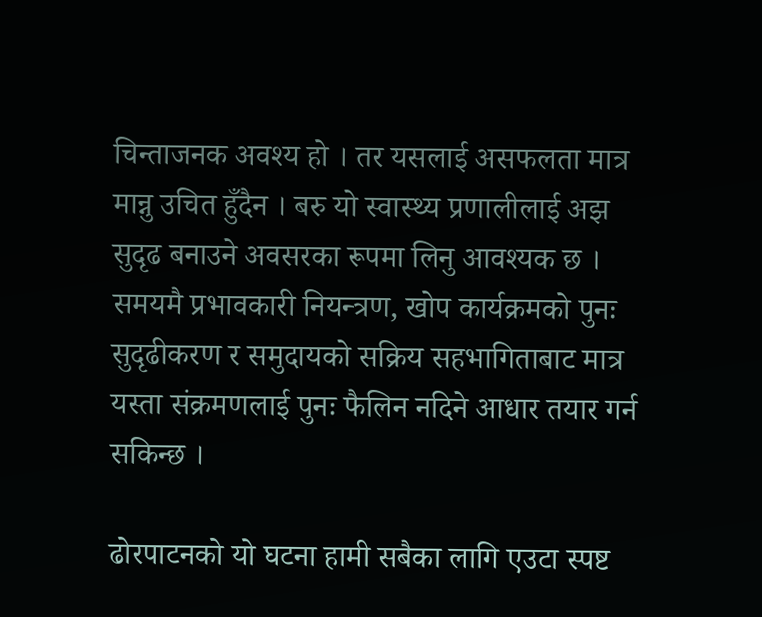चिन्ताजनक अवश्य हो । तर यसलाई असफलता मात्र मान्नु उचित हुँदैन । बरु यो स्वास्थ्य प्रणालीलाई अझ सुदृढ बनाउने अवसरका रूपमा लिनु आवश्यक छ । समयमै प्रभावकारी नियन्त्रण, खोप कार्यक्रमको पुनः सुदृढीकरण र समुदायको सक्रिय सहभागिताबाट मात्र यस्ता संक्रमणलाई पुनः फैलिन नदिने आधार तयार गर्न सकिन्छ ।

ढोरपाटनको यो घटना हामी सबैका लागि एउटा स्पष्ट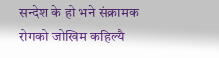सन्देश के हो भने संक्रामक रोगको जोखिम कहिल्यै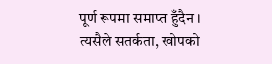पूर्ण रूपमा समाप्त हुँदैन । त्यसैले सतर्कता, खोपको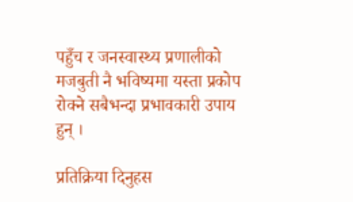पहुँच र जनस्वास्थ्य प्रणालीको मजबुती नै भविष्यमा यस्ता प्रकोप रोक्ने सबैभन्दा प्रभावकारी उपाय हुन् ।

प्रतिक्रिया दिनुहस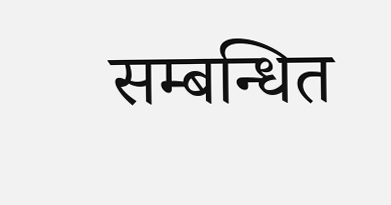सम्बन्धित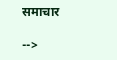समाचार

-->